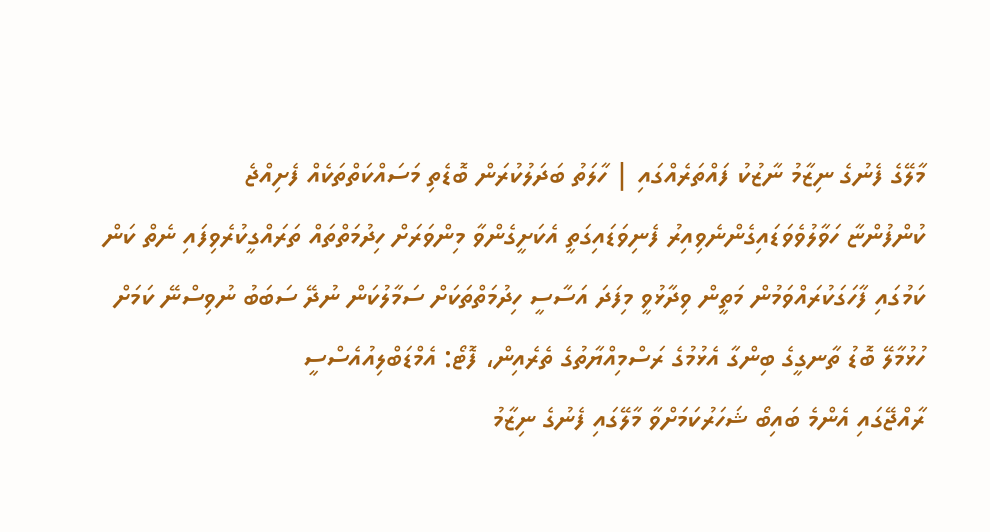މާލޭގެ ފެނުގެ ނިޒާމު ނާޒުކު ފައްތަރެއްގައި | ހާލަތު ބަދަލުކުރަން ބޮޑެތި މަސައްކަތްތަކެއް ފެށިއްޖެ
ކުންފުންޏާ ހަވާލުވެވަޑައިގެންނެވިއިރު ފެނިވަޑައިގަތީ އެކަށީގެންވާ މިންވަރަށް ހިދުމަތްތައް ތަރައްގީކުރެވިފައި ނެތް ކަން ކަމުގައި ފާހަގަކުރައްވަމުން މަތީން ވިދާޅުވީ މިފަދަ އަސާސީ ހިދުމަތްތަކަށް ސަމާލުކަން ނުދޭ ސަބަބު ނުވިސްނޭ ކަމަށް
ހުޅުމާލޭ ބޮޑު ތާނގީގެ ބިންގާ އެޅުމުގެ ރަސްމިއްޔާތުގެ ތެރެއިން، ފޮޓޯ: އެމްޑަބްލިއުއެސްސީ
ރާއްޖޭގައި އެންމެ ބައިބޯ ޝަހަރުކަމަށްވާ މާލޭގައި ފެނުގެ ނިޒާމު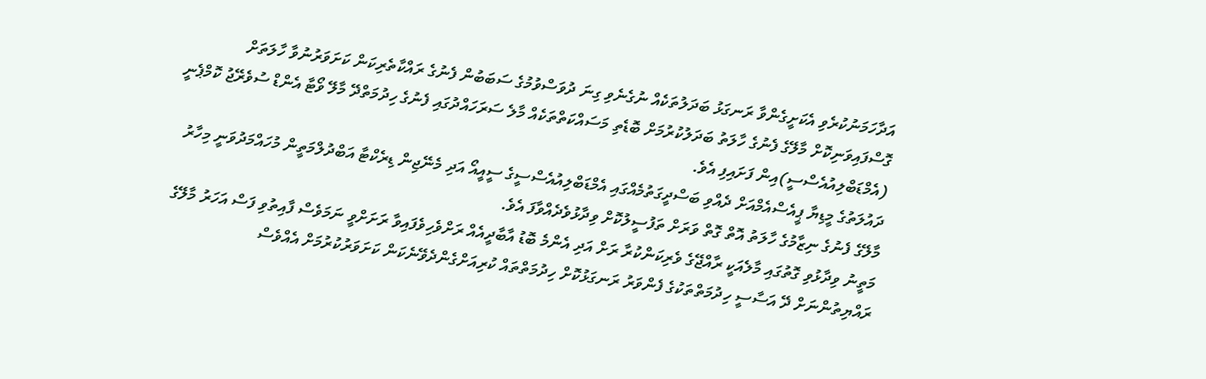އަދާހަމަނުކުރެވި އެކަށީގެންވާ ރަނގަޅު ބަދަލުތަކެއް ނުގެނެވި ގިނަ ދުވަސްވުމުގެ ސަބަބުން ފެނުގެ ރައްކާތެރިކަން ކަށަވަރުނުވާ ހާލަތަށް ގޮސްފައިވަނިކޮށް މާލޭގެ ފެނުގެ ހާލަތު ބަދަލުކުރުމަށް ބޮޑެތި މަސައްކަތްތަކެއް މާލެ ސަރަހައްދުގައި ފެނުގެ ހިދުމަތްދޭ މާލޭ ވޯޓާ އެންޑް ސުވެރޭޖު ކޮމްޕެނީ (އެމްޑަބްލިއުއެސްސީ)އިން ފަށައިފި އެވެ.
ދައުލަތުގެ މީޑިޔާ ޕީއެސްއެމްއަށް ދެއްވި ބަސްދީގަތުމެއްގައި އެމްޑަބްލިއުއެސްސީގެ ސީއީއޯ އަދި މެނޭޖިން ޑިރެކްޓާ އަބްދުލްމަތީން މުހައްމަދުވަނީ މިހާރު މާލޭގެ ފެނުގެ ނިޒާމުގެ ހާލަތު އޮތް ގޮތް ވަރަށް ތަފުސީލުކޮށް ވިދާޅުވެދެއްވާފަ އެވެ.
މަތީނު ވިދާޅުވި ގޮތުގައި މާލެއަކީ ރާއްޖޭގެ ވެރިކަންކުރާ ރަށް އަދި އެންމެ ބޮޑު އާބާދީއެއް ރަށްވެހިވެފައިވާ ރަށަށްވީ ނަމަވެސް ފާއިތުވި ފަސް އަހަރު މާލޭގެ ރައްޔިތުންނަށް ދޭ އަސާސީ ހިދުމަތްތަކުގެ ފެންވަރު ރަނގަޅުކޮށް ހިދުމަތްތައް ކުރިއަށްގެންދެވޭނެކަން ކަށަވަރުކުރުމަށް އެއްވެސް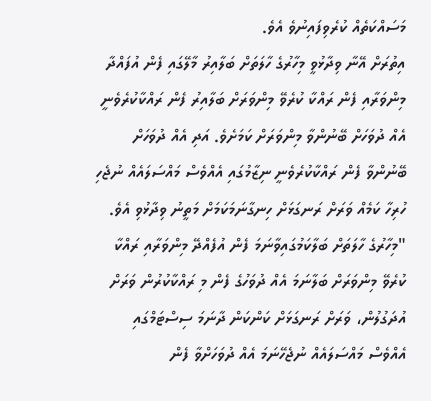މަސައްކަތެއް ކުރެވިފައިނުވެ އެވެ.
އިތުރަށް އޭނާ ވިދާޅުވީ މިހާރުގެ ހާލަތަށް ބަލާއިރު މާލޭގައި ފެން އުފައްދާ މިންވަރާއި ފެން ރައްކާ ކުރެވޭ މިންވަރަށް ބަލާއިރު ފެން ރައްކާކުރެވެނީ އެއް ދުވަހަށް ބޭނުންވާ މިންވަރަށް ކަމަށެވެ. އަދި އެއް ދުވަހަށް ބޭނުންވާ ފެން ރައްކާކުރެވެނީ ނިޒާމުގައި އެއްވެސް މައްސަލައެއް ނުޖެހި ހުރިހާ ކަމެއް ވަރަށް ރަނގަޅަށް ހިނގާނަމަކަމަށް މަތީނު ވިދާޅުވި އެވެ.
"މިހާރުގެ ހާލަތަށް ބަލާކަމުގައިވާނަމަ ފެން އުފެއްދޭ މިންވަރާއި ރައްކާ ކުރެވޭ މިންވަރަށް ބަލާނަމަ އެއް ދުވަހުގެ ފެން މި ރައްކާކުރުން ވަރަށް އުދަގުލުން، ވަރަށް ރަނގަޅަށް ކަންކަން ދާނަމަ ސިސްޓަމްގައި އެއްވެސް މައްސަލައެއް ނުޖެހޭނަމަ އެއް ދުވަހަށްވާ ފެން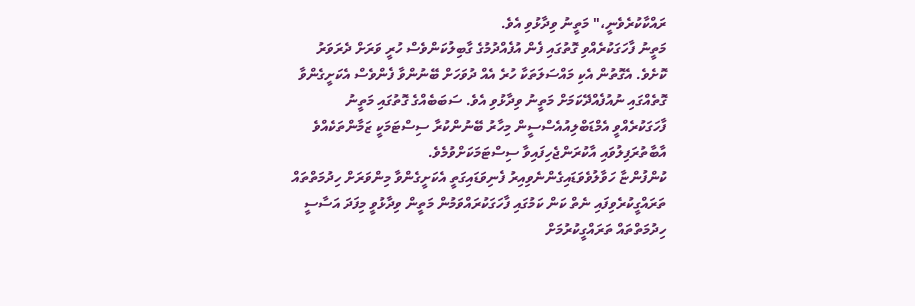ރައްކާކުރެވެނީ،" މަތީނު ވިދާޅުވި އެވެ.
މަތީނު ފާހަގަކުރެއްވި ގޮތުގައި ފެން އުފެއްދުމުގެ ގާބިލުކަންވެސް ހުރީ ވަރަށް ދެރަވަރު ކޮށެވެ. އެގޮތުން އެކި މައްސަލަތަކާ ހުރެ އެއް ދުވަހަށް ބޭނުންވާ ފެންވެސް އެކަށީގެންވާ ގޮތެއްގައި ނުއުފެއްދޭކަމަށް މަތީނު ވިދާޅުވި އެވެ. ސަބަބެއްގެ ގޮތުގައި މަތީނު ފާހަގަކުރެއްވީ އެމްޑަބްލިއުއެސްސީން މިހާރު ބޭނުންކުރާ ސިސްޓަމަކީ ޒަމާންތަކެއްވެ އާބާތުރަފިލުވައި އާކުރަންޖެހިފައިވާ ސިސްޓަމަކަށްވުމެވެ.
ކުންފުންޏާ ހަވާލުވެވަޑައިގެންނެވިއިރު ފެނިވަޑައިގަތީ އެކަށީގެންވާ މިންވަރަށް ހިދުމަތްތައް ތަރައްގީކުރެވިފައި ނެތް ކަން ކަމުގައި ފާހަގަކުރައްވަމުން މަތީން ވިދާޅުވީ މިފަދަ އަސާސީ ހިދުމަތްތައް ތަރައްގީކުރުމަށް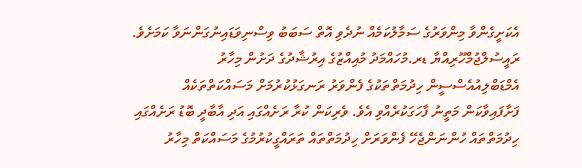އެކަށީގެންވާ މިންވަރުގެ ސަމާލުކަމެއް ނުދެވި އޮތް ސަބަބު ވިސްނިވަޑައިނުގަންނަވާ ކަމަށެވެ.
ރައީސުލްޖުމްހޫރިއްޔާ ޑރ.މުހައްމަދު މުއިއްޒުގެ އިރުޝާދުގެ ދަށުން މިހާރު އެމްޑަބްލިއުއެސްސީން ހިދުމަތްތަކުގެ ފެންވަރު ރަނގަޅުކުރުމަށް މަސައްކަތްތަކެއް ފަށާފައިވާކަން މަތީނު ފާހަގަކުރެއްވި އެވެ. ވެރިކަން ކުރާ ރަށެއްގައި އަދި އާބާދީ ބޮޑު ރަށެއްގައި ހިދުމަތްތައް ހުންނަންޖެހޭ ފެންވަރަށް ހިދުމަތްތައް ތަރައްގީކުރުމުގެ މަސައްކަތް މިހާރު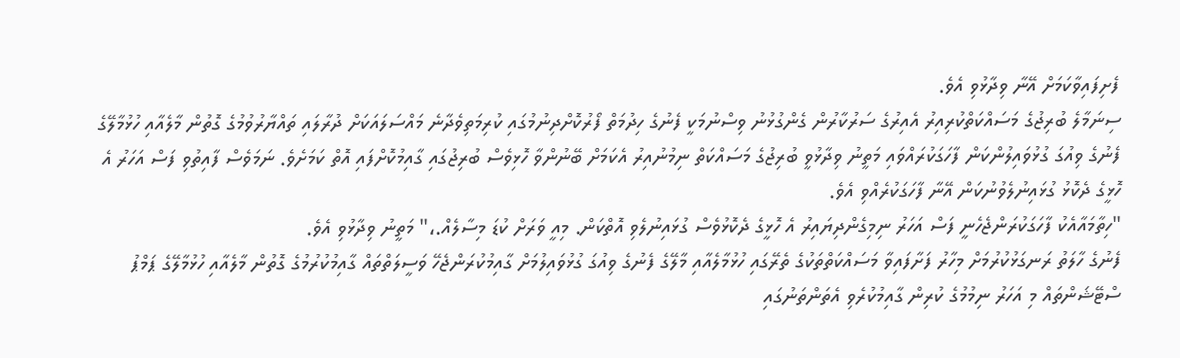ފެށިފައިވާކަމަށް އޭނާ ވިދާޅުވި އެވެ.
ސިނަމާލެ ބުރިޖުގެ މަސައްކަތްކުރިއިރު އެއިރުގެ ސަރުކާރުން ގެންގުޅުނު ވިސްނުމަކީ ފެނުގެ ހިދުމަތް ފޯރުކޮށްދިނުމުގައި ކުރިމަތިވެދާނެ މައްސަލައަކަށް ދުރާލައި ތައްޔާރުވުމުގެ ގޮތުން މާލެއާއި ހުޅުމާލޭގެ ފެނުގެ ވިއުގަ ގުޅުވައިލުންކަން ފާހަގަކުރައްވައި މަތީނު ވިދާޅުވީ ބުރިޖުގެ މަސައްކަތް ނިމުނުއިރު އެކަމަށް ބޭނުންވާ ހޮޅިވެސް ބުރިޖުގައި ގާއިމުކޮށްފައި އޮތް ކަމަށެވެ. ނަމަވެސް ފާއިތުވި ފަސް އަހަރު އެ ހޮޅީގެ ދެކޮޅު ގުޅައިނުލެވުނުކަން އޭނާ ފާހަގަކުރެއްވި އެވެ.
"ހިތާމައާއެކު ފާހަގަކުރަންޖެހެނީ ފަސް އަހަރު ނިމިގެންދިޔައިރު އެ ހޮޅީގެ ދެކޮޅުވެސް ގުޅައިނުލެވި އޮތްކަން. މިއީ ވަރަށް ކުޑަ މިސާލެއް.،" މަތީނު ވިދާޅުވި އެވެ.
ފެނުގެ ހާލަތު ރަނގަޅުކުރުމަށް މިހާރު ފަށާފައިވާ މަސައްކަތްތަކުގެ ތެރޭގައި ހުޅުމާލެއާއި މާލޭގެ ފެނުގެ ވިއުގަ ގުޅުވައިލުމަށް ގާއިމުކުރަންޖެހޭ ވަސީލަތްތައް ގާއިމުކުރުމުގެ ގޮތުން މާލެއާއި ހުޅުމާލޭގެ ޕަމްޕު ސްޓޭޝަންތައް މި އަހަރު ނިމުމުގެ ކުރިން ގާއިމުކުރެވި އެތަންތަނުގައި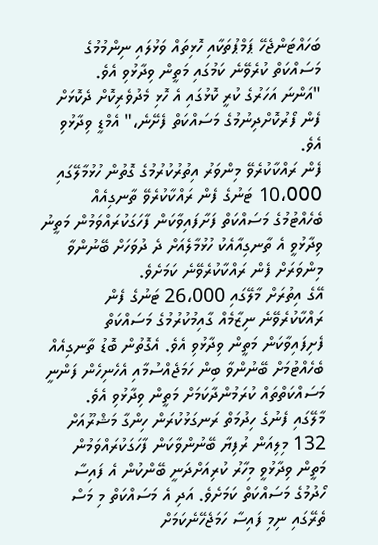ބަހައްޓަންޖެހޭ ޕަމްޕުތަކާއި ހޮޅިތައް ވަޅުލައި ނިންމުމުގެ މަސައްކަތް ކުރެވޭނެ ކަމުގައި މަތީން ވިދާޅުވި އެވެ.
"އަންނަ އަހަރުގެ ކުރީ ކޮޅުގައި އެ ހޮޅި މެދުވެރިކޮށް ދެކޮޅަށް ފެން ފޯރުކޮށްދިނުމުގެ މަސައްކަތް ފެށޭނެ،" އެމްޑީ ވިދާޅުވި އެވެ.
ފެން ރައްކާކުރެވޭ މިންވަރު އިތުރުކުރުމުގެ ގޮތުން ހުޅުމާލޭގައި 10،000 ޓަނުގެ ފެން ރައްކާކުރެވޭ ތާނގިއެއް ބެހެއްޓުމުގެ މަސައްކަތް ފަށާފައިވާކަން ފާހަގަކުރައްވަމުން މަތީނު ވިދާޅުވީ އެ ތާނގިއާއެކު ހުޅުމާލެއަށް ދެ ދުވަހަށް ބޭނުންވާ މިންވަރަށް ފެން ރައްކާކުރެވޭނެ ކަމަށެވެ.
އޭގެ އިތުރަށް މާލޭގައި 26،000 ޓަނުގެ ފެން ރައްކާކުރެވޭނެ ނިޒާމެއް ގާއިމުކުރުމުގެ މަސައްކަތް ފެށިފައިވާކަން މަތީން ވިދާޅުވި އެވެ. އެގޮތުން ބޮޑު ތާނގިއެއް ބެހެއްޓުމަށް ބޭނުންވާ ބިން ހަމަޖެއްސުމާއި އެހެނިހެން ފަންނީ މަސައްކަތްތައް ކުރަމުންދާކަމަށް މަތީން ވިދާޅުވި އެވެ.
މާލޭގައި ފެނުގެ ހިދުމަތް ރަނގަޅުކުރަން ހިންގާ މަޝްރޫއަށް 132 މިލިއަން ރުފިޔާ ބޭނުންވާކަން ފާހަގަކުރައްވަމުން މަތީން ވިދާޅުވީ މިހާރު ކުރިއަށްދަނީ ބޭންކުން އެ ފައިސާ ހޯދުމުގެ މަސައްކަތް ކަމަށެވެ. އަދި އެ މަސައްކަތް މި މަސް ތެރޭގައި ނިމި ފައިސާ ހަމަޖެހޭނެކަމަށް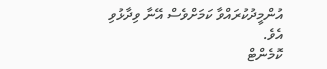އުންމީދުކުރައްވާ ކަމަށްވެސް އޭނާ ވިދާޅުވި އެވެ.
ކޮމެންޓް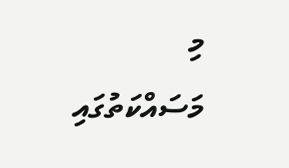މި މަސައްކަތުގައި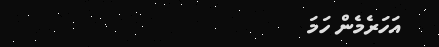އަހަރެމެން ހަމަ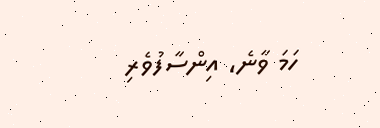ހަމަ ވާނެ، އިންސާފުވެރި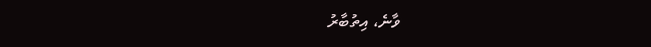ވާނެ، އިތުބާރު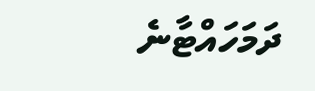ދަމަހައްޓާނެ